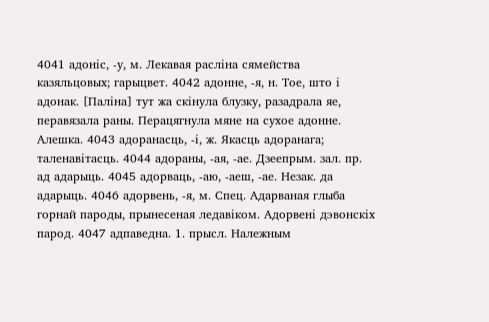4041 адоніс, -у, м. Лекавая расліна сямейства казяльцовых; гарыцвет. 4042 адонне, -я, н. Тое, што і адонак. [Паліна] тут жа скінула блузку, разадрала яе, перавязала раны. Перацягнула мяне на сухое адонне. Алешка. 4043 адоранасць, -і, ж. Якасць адоранага; таленавітасць. 4044 адораны, -ая, -ае. Дзеепрым. зал. пр. ад адарыць. 4045 адорваць, -аю, -аеш, -ае. Незак. да адарыць. 4046 адорвень, -я, м. Спец. Адарваная глыба горнай пароды, прынесеная ледавіком. Адорвені дэвонскіх парод. 4047 адпаведна. 1. прысл. Належным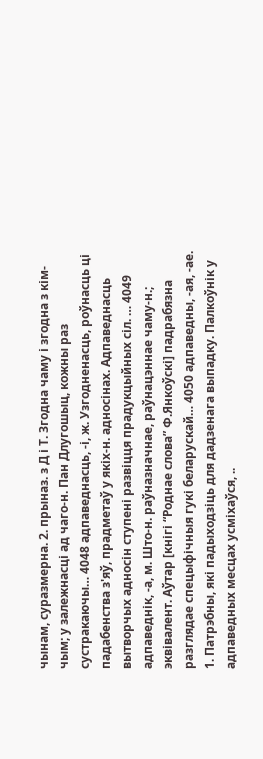чынам, суразмерна. 2. прыназ. з Д і Т. Згодна чаму і згодна з кім-чым; у залежнасці ад чаго-н. Пан Длугошыц, кожны раз сустракаючы… 4048 адпаведнасць, -і, ж. Узгодненасць, роўнасць ці падабенства з'яў, прадметаў у якіх-н. адносінах. Адпаведнасць вытворчых адносін ступені развіцця прадукцыйных сіл. … 4049 адпаведнік, -а, м. Што-н. раўназначнае, раўнацэннае чаму-н.; эквівалент. Аўтар [кнігі “Роднае слова” Ф.Янкоўскі] падрабязна разглядае спецыфічныя гукі беларускай… 4050 адпаведны, -ая, -ае. 1. Патрэбны, які падыходзіць для дадзенага выпадку. Палкоўнік у адпаведных месцах усміхаўся, ..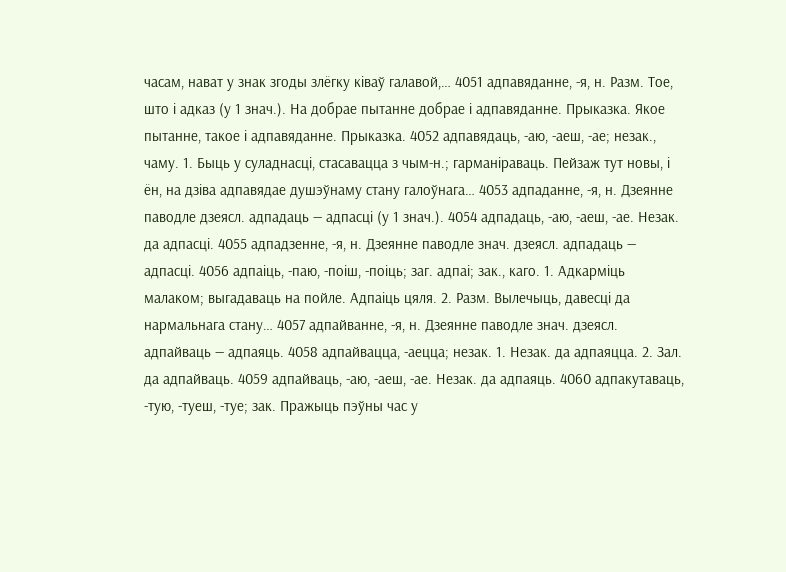часам, нават у знак згоды злёгку ківаў галавой,… 4051 адпавяданне, -я, н. Разм. Тое, што і адказ (у 1 знач.). На добрае пытанне добрае і адпавяданне. Прыказка. Якое пытанне, такое і адпавяданне. Прыказка. 4052 адпавядаць, -аю, -аеш, -ае; незак., чаму. 1. Быць у суладнасці, стасавацца з чым-н.; гарманіраваць. Пейзаж тут новы, і ён, на дзіва адпавядае душэўнаму стану галоўнага… 4053 адпаданне, -я, н. Дзеянне паводле дзеясл. адпадаць — адпасці (у 1 знач.). 4054 адпадаць, -аю, -аеш, -ае. Незак. да адпасці. 4055 адпадзенне, -я, н. Дзеянне паводле знач. дзеясл. адпадаць — адпасці. 4056 адпаіць, -паю, -поіш, -поіць; заг. адпаі; зак., каго. 1. Адкарміць малаком; выгадаваць на пойле. Адпаіць цяля. 2. Разм. Вылечыць, давесці да нармальнага стану… 4057 адпайванне, -я, н. Дзеянне паводле знач. дзеясл. адпайваць — адпаяць. 4058 адпайвацца, -аецца; незак. 1. Незак. да адпаяцца. 2. Зал. да адпайваць. 4059 адпайваць, -аю, -аеш, -ае. Незак. да адпаяць. 4060 адпакутаваць, -тую, -туеш, -туе; зак. Пражыць пэўны час у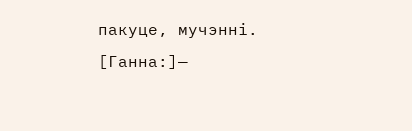пакуце, мучэнні. [Ганна:]—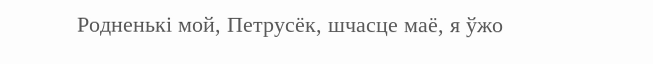Родненькі мой, Петрусёк, шчасце маё, я ўжо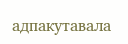адпакутавала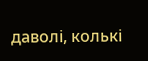даволі, колькі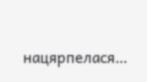нацярпелася…